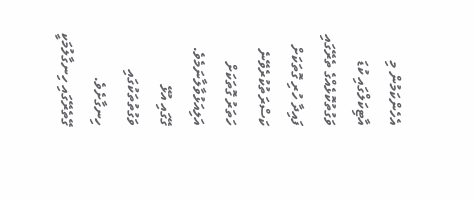އެހެންކަމުން މި އާޓިކަލްގައި ކުޑަ ވަގުތުކޮޅެއްގެ ތެރޭގައި ފައިދާ ހުރި ގޮތަކަށް ކަސްރަތުކުރެވޭނެ ހަތަރު ގޮތަކަށް އަލިއަޅުވާލާނަމެވެ.
ގޭގައި އުޅޭ ވަގުތުތަކުގައި ހިނގާށެވެ.
ގޭތެރޭގައި ހިނގާލުމަކީ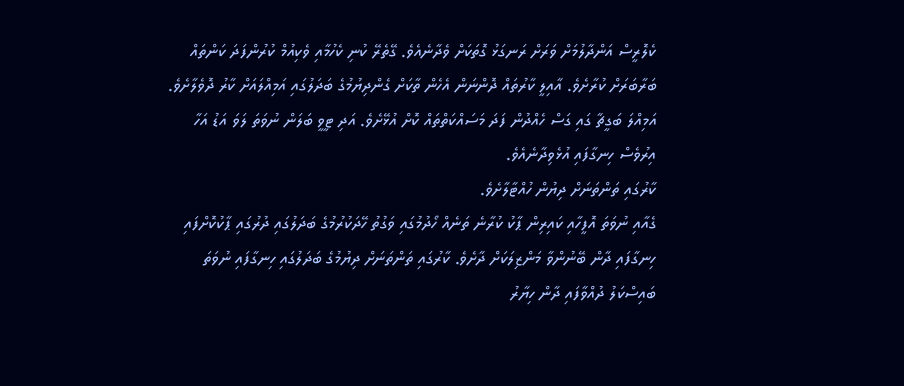ކެލޮރީސް އަންދާލުމަށް ވަރަށް ރަނގަޅު ގޮތަކަށް ވެދާނެއެވެ. ގޭތެރޭ ކުނި ކެހުމާއި ވެކިއުމް ކުރުންފަދަ ކަންތައް ބަރާބަރަށް ކުރާށެވެ. އާއިލީ ކާރުތައް ދޮންނަން އެހެން ތާކަށް ގެންދިޔުމުގެ ބަދަލުގައި އަމިއްލައަށް ކާރު ދޮވެލާށެވެ. އަމިއްލަ ބަގީޗާ ގައި ގަސް ހެއްދުން ފަދަ މަސައްކަތްތައް ކޮށް އުޅޭށެވެ. އަދި ޓީވީ ބަލަން ނުވަތަ ލަވަ އަޑު އަހާ އިރުވެސް ހިނގާފައި އުޅެވިދާނެއެވެ.
ކާރުގައި ތަންތަނަށް ދިޔުން ހުއްޓާލާށެވެ.
ގެއާއި ނުވަތަ އޮފީހާއި ކައިރިން ޕާކު ކުރާނެ ތަނެއް ހޯދުމުގައި ވަގުތު ހޭދަކުރުމުގެ ބަދަލުގައި ދުރުގައި ޕާކުކޮށްފައި ހިނގާފައި ދާން ބޭނުންވާ މަންޒިލަކަށް ދާށެވެ. ކާރުގައި ތަންތަނަށް ދިޔުމުގެ ބަދަލުގައި ހިނގާފައި ނުވަތަ ބައިސްކަލު ދުއްވާފައި ދާން ހިޔާރު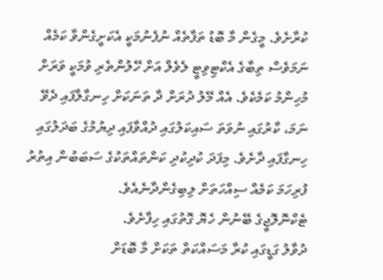ކުރާށެވެ. މީގެން މާ ބޮޑު ތަފާތެއް ނުފެނުމަކީ އެކަށީގެންވާ ކަމެއް ނަމަވެސް ތިބާގެ އެކްޓިވިޓީ ލެވެލް އަށް ހޭލުންތެރި ވުމަކީ ވަރަށް މުހިންމު ކަމެކެވެ. އެއް މޭލު ދުރަށް ދާ ތަނަކަށް ހިނގާލާފައި ދެވޭ ނަމަ، ކާރުގައި ނުވަތަ ސައިކަލުގައި ދުއްވާފައި ދިޔުމުގެ ބަދަލުގައި ހިނގާފައި ދާށެވެ. މިފަދަ ކުދިކުދި ކަންތައްތަކުގެ ސަބަބުން އިތުރު ފުރިހަމަ ކަމެއް ސިއްހަތަށް ލިބިގެންދާނެއެވެ.
ޓެކްނޮލޮޖީގެ ބޭނުން ހެޔޮ ގޮތުގައި ހިފާށެވެ.
ދުވާލު ގަޑީގައި ކުރާ މަސައްކަތް ތަކަށް މާ ބޮޑަށް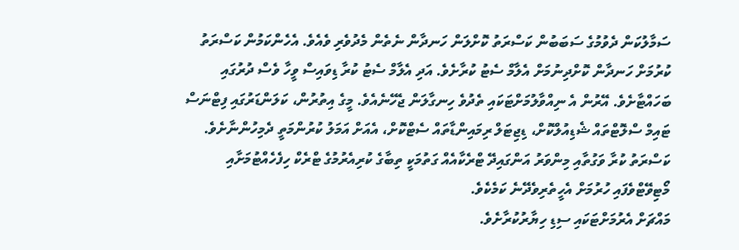ސަމާލުކަން ދެވުމުގެ ސަބަބުން ކަސްރަތު ކޮށްލަން ހަނދާން ނެތެން މެދުވެރި ވެއެވެ. އެހެންކަމުން ކަސްރަތު ކުރުމަށް ހަނދާން ކޮށްދިނުމަށް އެލާމް ސެޓު ކުރާށެވެ. އަދި އެލާމް ސެޓު ކުރާ ޑިވައިސް ވީހާ ވެސް ދުރުގައި ބަހައްޓާށެވެ. އޭރުން އެ ނިއްވާލުމަށްޓަކައި ތެދުވެ ހިނގާލަން ޖެހޭނެއެވެ. މީގެ އިތުރުން، ކަލަންޑަރުގައި ފިޓްނަސް ޓައިމް ސްލޮޓްތައް ޝެޑިއުލްކޮށް، ޑިޖިޓަލް ރިމައިންޑާތައް ސެޓްކޮށް، އެއަށް އަމަލު ކުރުންމަތީ ދެމިހުންނާށެވެ. ކަސްރަތު ކުރާ ވަގުތާއި މިންވަރު އަންގައިދޭ ޓްރެކާއެއް ގަތުމަކީ ތިބާގެ ކުރިއެރުމުގެ ޓްރެކް ހިފެހެއްޓުމަށާއި މޯޓިވޭޓްވެފައި ހުރުމަށް އެހީތެރިވެދޭނެ ކަމެކެވެ.
މައްޗަށް އެރުމަށްޓަކައި ސިޑި ހިޔާރުކުރާށެވެ.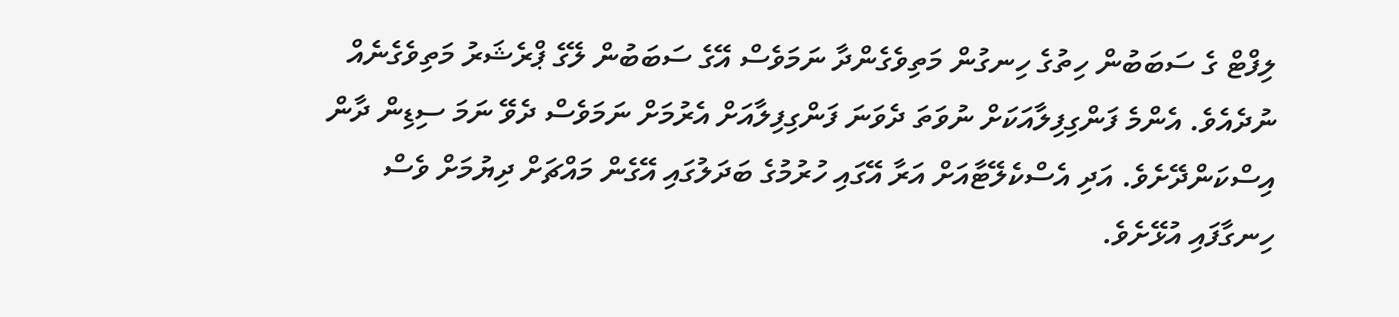ލިފްޓް ގެ ސަބަބުން ހިތުގެ ހިނގުން މަތިވެގެންދާ ނަމަވެސް އޭގެ ސަބަބުން ލޭގެ ޕްރެޝަރު މަތިވެގެނެއް ނުދެއެވެ. އެންމެ ފަންގިފިލާއަކަށް ނުވަތަ ދެވަނަ ފަންގިފިލާއަށް އެރުމަށް ނަމަވެސް ދެވޭ ނަމަ ސިޑިން ދާން އިސްކަންދޭށެވެ. އަދި އެސްކެލޭޓާއަށް އަރާ އޭގައި ހުރުމުގެ ބަދަލުގައި އޭގެން މައްޗަށް ދިޔުމަށް ވެސް ހިނގާފައި އުޅޭށެވެ.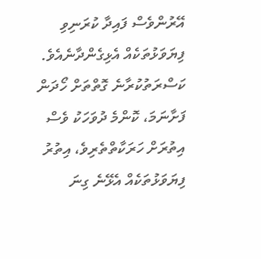އޭރުންވެސް ފައިދާ ކުރަނިވި ފިޔަވަޅުތަކެއް އެޅިގެންދާނެއެވެ.
ކަސްރަތުކުރާނެ ގޮތްތަށް ހޯދަން ފަށާނަމަ، ކޮންމެ ދުވަހަކު ވެސް އިތުރަށް ހަރަކާތްތެރިވެ، އިތުރު ފިޔަވަޅުތަކެއް އެޅޭނެ ގިނަ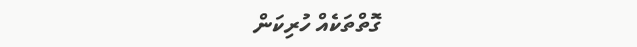ގޮތްތަކެއް ހުރިކަން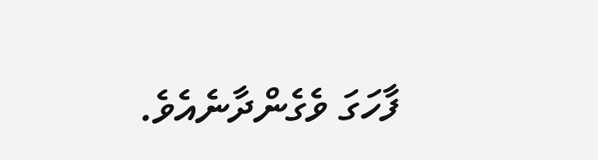ފާހަގަ ވެގެންދާނެއެވެ.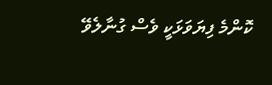ކޮންމެ ފިޔަވަޅަކީ ވެސް ގުނާލެވޭ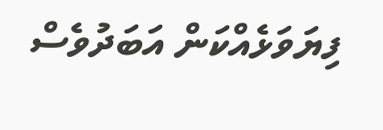ފިޔަވަޅެއްކަން އަބަދުވެސް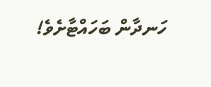ހަނދާން ބަހައްޓާށެވެ!